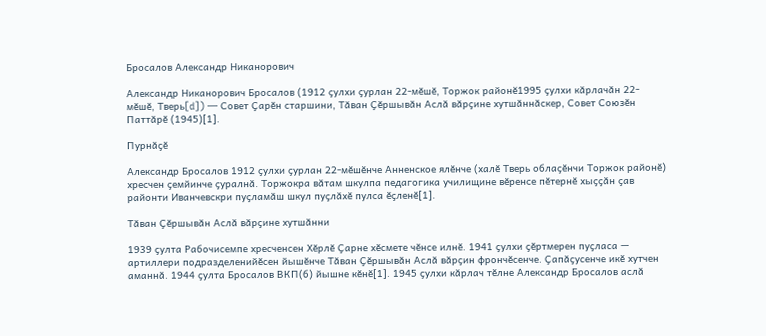Бросалов Александр Никанорович

Александр Никанорович Бросалов (1912 ҫулхи ҫурлан 22-мӗшӗ, Торжок районĕ1995 ҫулхи кӑрлачӑн 22-мӗшӗ, Тверь[d]) — Совет Ҫарӗн старшини, Тӑван Ҫӗршывӑн Аслӑ вӑрҫине хутшӑннӑскер, Совет Союзӗн Паттӑрӗ (1945)[1].

Пурнӑҫӗ

Александр Бросалов 1912 ҫулхи ҫурлан 22-мӗшӗнче Анненское ялӗнче (халӗ Тверь облаҫӗнчи Торжок районӗ) хресчен ҫемйинче ҫуралнӑ. Торжокра вӑтам шкулпа педагогика училищине вӗренсе пӗтернӗ хыҫҫӑн ҫав районти Иванчевскри пуҫламӑш шкул пуҫлӑхӗ пулса ӗҫленӗ[1].

Тӑван Ҫӗршывӑн Аслӑ вӑрҫине хутшӑнни

1939 ҫулта Рабочисемпе хресченсен Хӗрлӗ Ҫарне хӗсмете чӗнсе илнӗ. 1941 ҫулхи ҫӗртмерен пуҫласа — артиллери подразделенийӗсен йышӗнче Тӑван Ҫӗршывӑн Аслӑ вӑрҫин фрончӗсенче. Ҫапӑҫусенче икӗ хутчен аманнӑ. 1944 ҫулта Бросалов ВКП(б) йышне кӗнӗ[1]. 1945 ҫулхи кӑрлач тӗлне Александр Бросалов аслӑ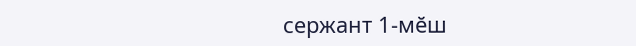сержант 1-мӗш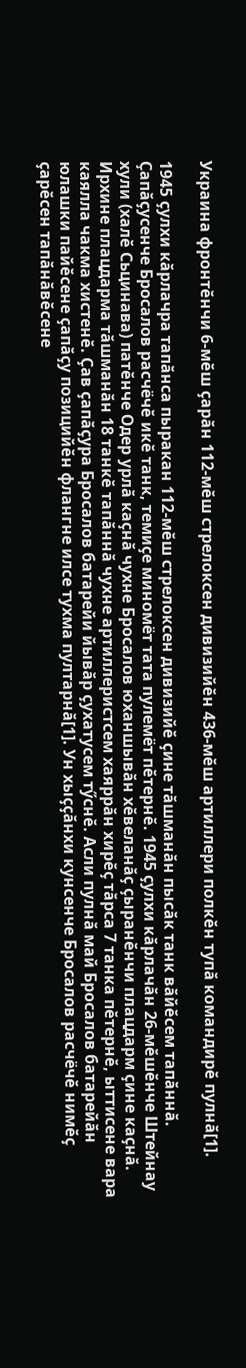Украина фронтӗнчи 6-мӗш ҫарӑн 112-мӗш стрелоксен дивизийӗн 436-мӗш артиллери полкӗн тупӑ командирӗ пулнӑ[1].

1945 ҫулхи кӑрлачра тапӑнса пыракан 112-мӗш стрелоксен дивизийӗ ҫине тӑшманӑн пысӑк танк вӑйӗсем тапӑннӑ. Ҫапӑҫусенче Бросалов расчёчӗ икӗ танк, темиҫе миномёт тата пулемёт пӗтернӗ. 1945 ҫулхи кӑрлачӑн 26-мӗшӗнче Штейнау хули (халӗ Сьцинава) патӗнче Одер урлӑ каҫнӑ чухне Бросалов юханшывӑн хӗвеланӑҫ ҫыранӗнчи плацдарм ҫине каҫнӑ. Ирхине плацдарма тӑшманӑн 18 танкӗ тапӑннӑ чухне артиллеристсем хаяррӑн хирӗҫ тӑрса 7 танка пӗтернӗ, ыттисене вара каялла чакма хистенӗ. Ҫав ҫапӑҫура Бросалов батарейи йывӑр ҫухатусем тӳснӗ. Асли пулнӑ май Бросалов батарейӑн юлашки пайӗсене ҫапӑҫу позицийӗн флангне илсе тухма пултарнӑ[1]. Ун хыҫҫӑнхи кунсенче Бросалов расчёчӗ нимӗҫ ҫарӗсен тапӑнӑвӗсене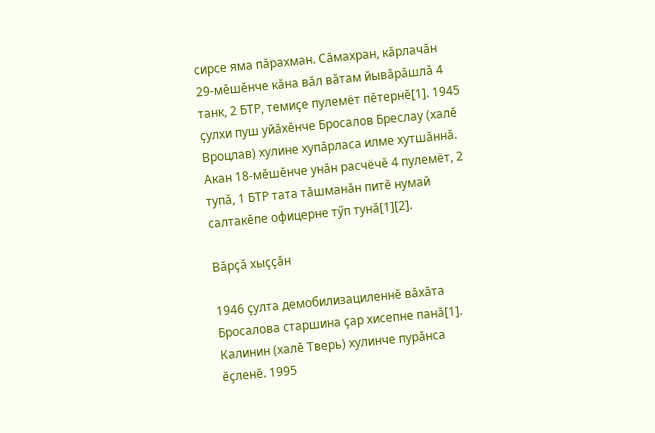сирсе яма пӑрахман. Сӑмахран, кӑрлачӑн 29-мӗшӗнче кӑна вӑл вӑтам йывӑрӑшлӑ 4 танк, 2 БТР, темиҫе пулемёт пӗтернӗ[1]. 1945 ҫулхи пуш уйӑхӗнче Бросалов Бреслау (халӗ Вроцлав) хулине хупӑрласа илме хутшӑннӑ. Акан 18-мӗшӗнче унӑн расчёчӗ 4 пулемёт, 2 тупӑ, 1 БТР тата тӑшманӑн питӗ нумай салтакӗпе офицерне тӳп тунӑ[1][2].

Вӑрҫӑ хыҫҫӑн

1946 ҫулта демобилизациленнӗ вӑхӑта Бросалова старшина ҫар хисепне панӑ[1]. Калинин (халӗ Тверь) хулинче пурӑнса ӗҫленӗ. 1995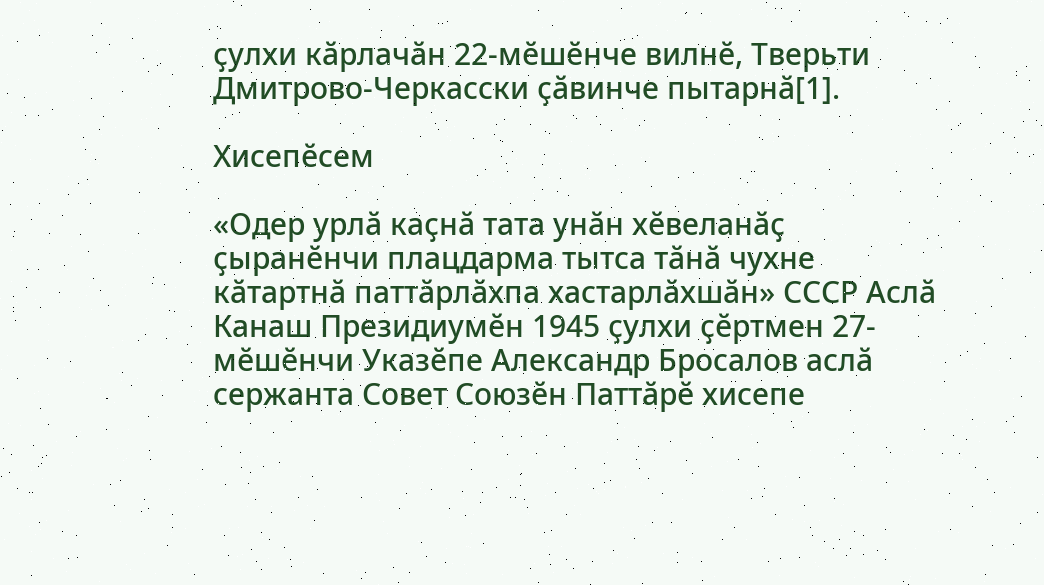ҫулхи кӑрлачӑн 22-мӗшӗнче вилнӗ, Тверьти Дмитрово-Черкасски ҫӑвинче пытарнӑ[1].

Хисепӗсем

«Одер урлӑ каҫнӑ тата унӑн хӗвеланӑҫ ҫыранӗнчи плацдарма тытса тӑнӑ чухне кӑтартнӑ паттӑрлӑхпа хастарлӑхшӑн» СССР Аслӑ Канаш Президиумӗн 1945 ҫулхи ҫӗртмен 27-мӗшӗнчи Указӗпе Александр Бросалов аслӑ сержанта Совет Союзӗн Паттӑрӗ хисепе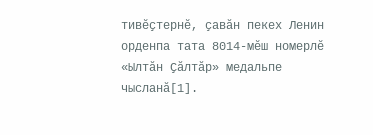тивӗҫтернӗ, ҫавӑн пекех Ленин орденпа тата 8014-мӗш номерлӗ «Ылтӑн Ҫӑлтӑр» медальпе чысланӑ[1].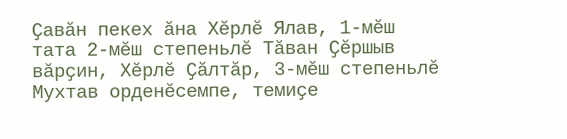Ҫавӑн пекех ӑна Хӗрлӗ Ялав, 1-мӗш тата 2-мӗш степеньлӗ Тӑван Ҫӗршыв вӑрҫин, Хӗрлӗ Ҫӑлтӑр, 3-мӗш степеньлӗ Мухтав орденӗсемпе, темиҫе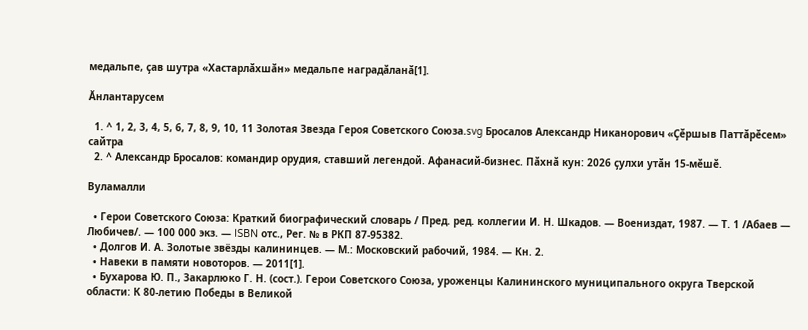медальпе, ҫав шутра «Хастарлӑхшӑн» медальпе наградӑланӑ[1].

Ӑнлантарусем

  1. ^ 1, 2, 3, 4, 5, 6, 7, 8, 9, 10, 11 Золотая Звезда Героя Советского Союза.svg Бросалов Александр Никанорович «Ҫӗршыв Паттӑрӗсем» сайтра
  2. ^ Александр Бросалов: командир орудия, ставший легендой. Афанасий-бизнес. Пӑхнӑ кун: 2026 ҫулхи утӑн 15-мӗшӗ.

Вуламалли

  • Герои Советского Союза: Краткий биографический словарь / Пред. ред. коллегии И. Н. Шкадов. — Воениздат, 1987. — Т. 1 /Абаев — Любичев/. — 100 000 экз. — ISBN отс., Рег. № в РКП 87-95382.
  • Долгов И. А. Золотые звёзды калининцев. — М.: Московский рабочий, 1984. — Кн. 2.
  • Навеки в памяти новоторов. — 2011[1].
  • Бухарова Ю. П., Закарлюко Г. Н. (сост.). Герои Советского Союза, уроженцы Калининского муниципального округа Тверской области: К 80-летию Победы в Великой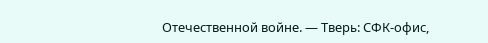Отечественной войне. — Тверь: СФК-офис,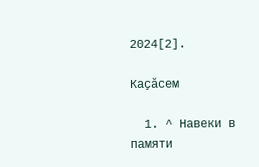2024[2].

Каҫӑсем

  1. ^ Навеки в памяти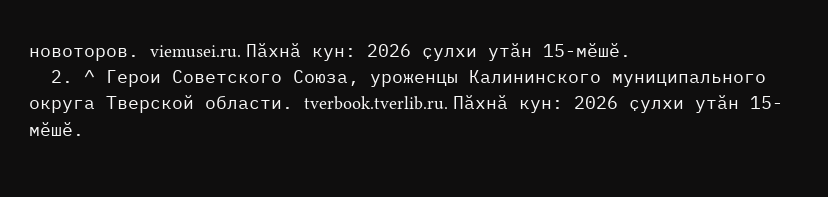новоторов. viemusei.ru. Пӑхнӑ кун: 2026 ҫулхи утӑн 15-мӗшӗ.
  2. ^ Герои Советского Союза, уроженцы Калининского муниципального округа Тверской области. tverbook.tverlib.ru. Пӑхнӑ кун: 2026 ҫулхи утӑн 15-мӗшӗ.